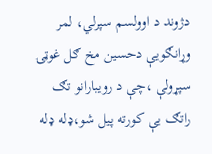دژوند د اوولسم سپرلي، لمر وړانګويې دحسين مخ ګل غوټۍ سپړولې ،چې د رويبارانو تګ راتګ يې کورته پيل شو،ډله ډله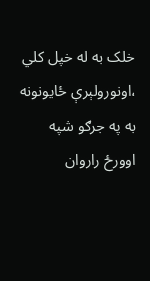خلک به له خپل کلي ،اونورولېرې ځايونونه به په جرګو شپه اوورځ راروان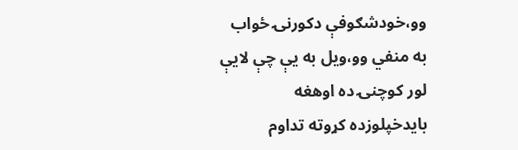وو،خودشګوفې دکورنۍ ځواب به منفي وو،ويل به يې چې لايې لور کوچنۍ ده اوهغه بايدخپلوزده کړوته تداوم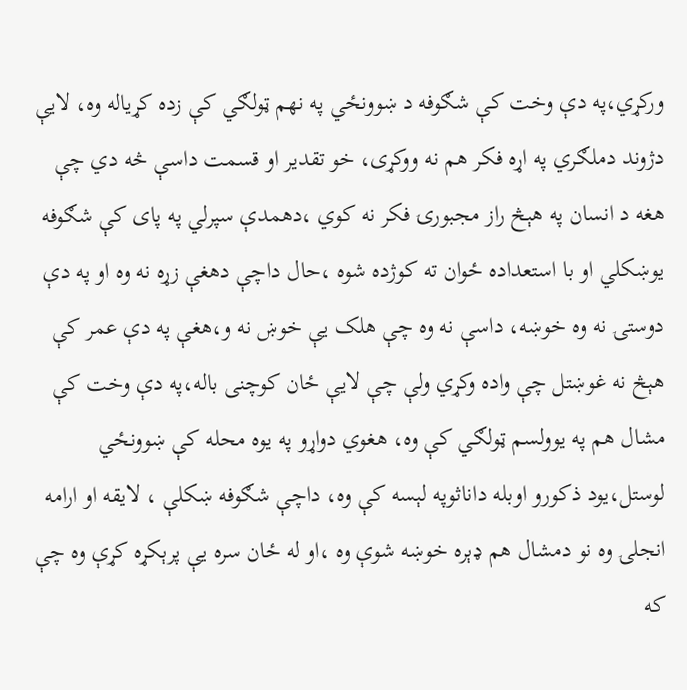ورکړي،په دې وخت کې شګوفه د ښوونځي په نهم ټولګي کې زده کړياله وه، لايې دژوند دملګري په اړه فکر هم نه ووکړى، خو تقدير او قسمت داسې څه دي چې هغه د انسان په هېڅ راز مجبورۍ فکر نه کوي ،دهمدې سپرلي په پاى کې شګوفه يوښکلي او با استعداده ځوان ته کوژده شوه ،حال داچې دهغې زړه نه وه او په دې دوستۍ نه وه خوښه، داسې نه وه چې هلک يې خوښ نه و،هغې په دې عمر کې هېڅ نه غوښتل چې واده وکړي ولې چې لايې ځان کوچنى باله،په دې وخت کې مشال هم په يوولسم ټولګي کې وه، هغوي دواړو په يوه محله کې ښوونځي لوستل،يود ذکورو اوبله داناثوپه لېسه کې وه، داچې شګوفه ښکلې ، لايقه او ارامه انجلۍ وه نو دمشال هم ډېره خوښه شوې وه ،او له ځان سره يې پرېکړه کړې وه چې که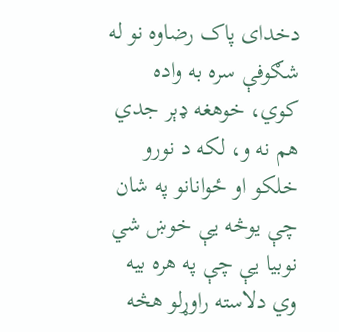دخداى پاک رضاوه نو له شګوفې سره به واده کوي، خوهغه ډېر جدي هم نه و، لکه د نورو خلکو او ځوانانو په شان چې يوڅه يې خوښ شي نوبيا يې چې په هره بيه وي دلاسته راوړلو هڅه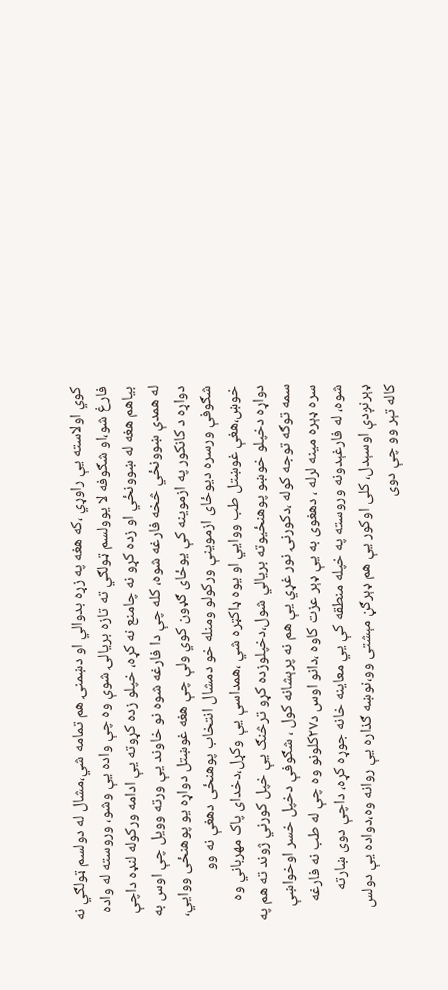کوي اولاسته يې راوړي ،که هغه په زړه بدوالي او دښمنۍ هم تمامه شي،مشال له دولسم ټولګي نه فارغ شو،او شګوفه لا يوولسم ټولګي ته تازه بريالۍ شوې وه چې واده يې وشو، وروسته له واده بياهم هغه له ښوونځي او زده کړو نه چامنع نه کړه، خپلو زده کړوته يې ادامه ورکوله لنډه داچې له همدې ښوونځي څخه فارغه شوه، کله چې دا فارغه شوه نو خاوند يې ورته وويل چې اوس به دواړه د کانکور په ازموينه کې يوځاى ګډون کوي ولې چې هغه غوښتل دواړه يو پوهنځى ووايي، شګوفې ورسره ديوځاى ازموينې ورکولو ومنله خو دمشال انتخاب پوهنځى دهغې نه وو خوښ،هغې غوښتل طب ووايي او يوه ډاکټره شي ،همداسې يې وکړل،دخداى پاک مهرباني وه دواړه دخپلو خوښو پوهنځيوته بريالي شول،دخپلوزده کړو ترڅنګ يې خپل کورني ژوند ته هم په سمه توګه توجه کوله ،دکورنۍ نور غړي يې هم نه پرېشانه کول ، شګوفې دخپل خسر اوخواښې سره ډېره مينه لرله ، دهغوى به يې ډېر عزت کاوه ،دانو اوس د٢٧کلونو وه چې له طب نه فارغه شوه، له فارغېدونه وروسته په خپله منطقه کې يي معاينه خانه جوړه کړه، داچې دوى ښارته ډېرنږدې اوسېدل، کلى اوکور يې هم ډېرګڼ مېشتى وو،نوښه ګذاره يې روانه وه،دواده يې دولس کاله تېر وو چې دوى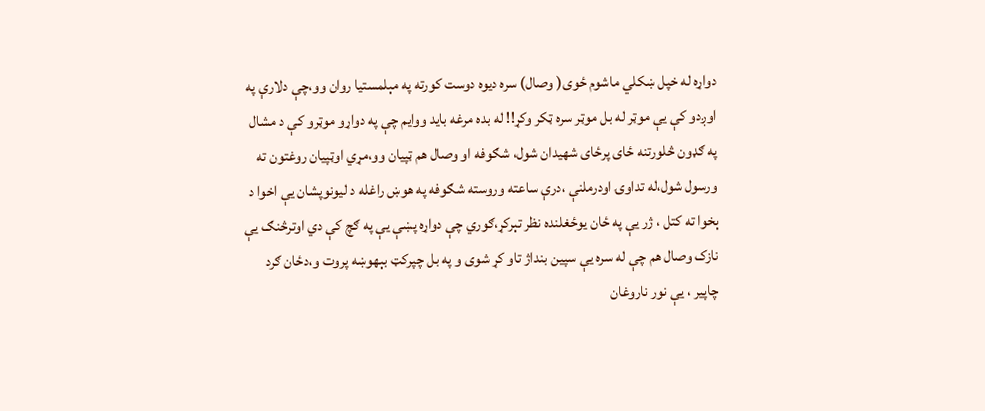دواړه له خپل ښکلي ماشوم ځوى( وصال) سره ديوه دوست کورته په مېلمستيا روان وو،چې دلارې په اوږدو کې يې موټر له بل موټر سره ټکر وکړ!! له بده مرغه بايد ووايم چې په دواړو موټرو کې د مشال په ګډون څلورتنه ځاى پرځاى شهيدان شول، شګوفه او وصال هم ټپيان وو،مړي اوټپيان روغتون ته ورسول شول،له تداوۍ اودرملنې ،درې ساعته وروسته شګوفه په هوښ راغله د ليونوپشان يې اخوا د ېخوا ته کتل ، ژر يې په ځان يوځغلنده نظر تېرکړ،ګوري چې دواړه پښې يې په ګچ کې دي اوترڅنګ يې نازک وصال هم چې له سره يې سپين بنداژ تاو کړ شوى و په بل چپرکټ بېهوښه پروت و،دځان ګرد چاپير ، يې نور ناروغان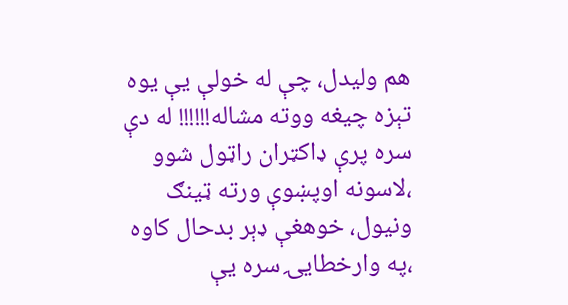هم وليدل، چې له خولې يې يوه تېزه چيغه ووته مشاله!!!!!! له دې سره پرې ډاکټران راټول شوو ،لاسونه اوپښوې ورته ټينګ ونيول، خوهغې ډېر بدحال کاوه ،په وارخطايۍ سره يې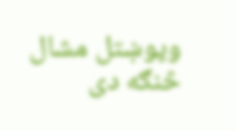وپوښتل مشال څنګه دى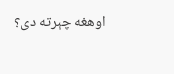اوهغه چېرته دى؟